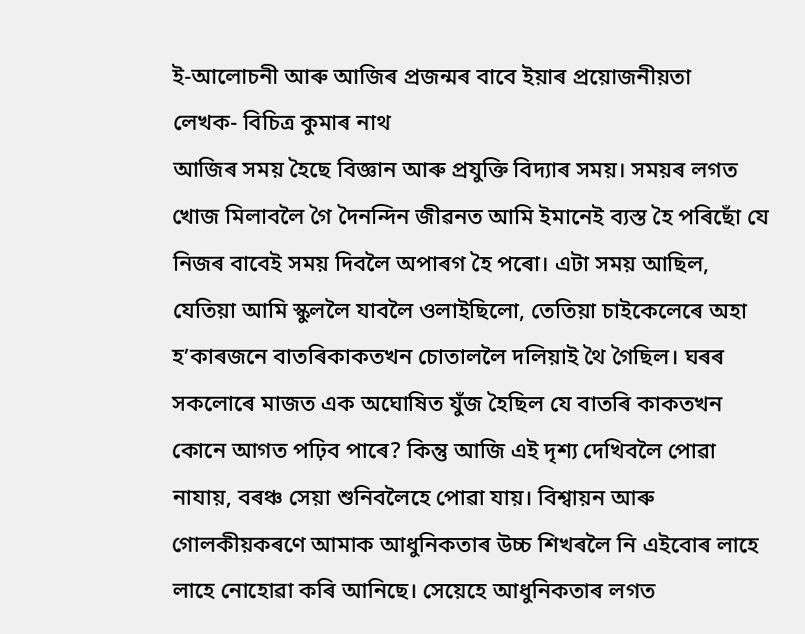ই-আলোচনী আৰু আজিৰ প্ৰজন্মৰ বাবে ইয়াৰ প্ৰয়োজনীয়তা
লেখক- বিচিত্ৰ কুমাৰ নাথ
আজিৰ সময় হৈছে বিজ্ঞান আৰু প্ৰযুক্তি বিদ্যাৰ সময়। সময়ৰ লগত খোজ মিলাবলৈ গৈ দৈনন্দিন জীৱনত আমি ইমানেই ব্যস্ত হৈ পৰিছোঁ যে নিজৰ বাবেই সময় দিবলৈ অপাৰগ হৈ পৰো। এটা সময় আছিল, যেতিয়া আমি স্কুললৈ যাবলৈ ওলাইছিলো, তেতিয়া চাইকেলেৰে অহা হ’কাৰজনে বাতৰিকাকতখন চোতাললৈ দলিয়াই থৈ গৈছিল। ঘৰৰ সকলোৰে মাজত এক অঘোষিত যুঁজ হৈছিল যে বাতৰি কাকতখন কোনে আগত পঢ়িব পাৰে? কিন্তু আজি এই দৃশ্য দেখিবলৈ পোৱা নাযায়, বৰঞ্চ সেয়া শুনিবলৈহে পোৱা যায়। বিশ্বায়ন আৰু গোলকীয়কৰণে আমাক আধুনিকতাৰ উচ্চ শিখৰলৈ নি এইবোৰ লাহে লাহে নোহোৱা কৰি আনিছে। সেয়েহে আধুনিকতাৰ লগত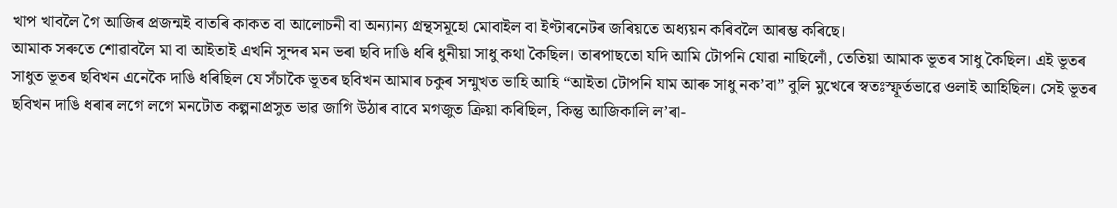খাপ খাবলৈ গৈ আজিৰ প্ৰজন্মই বাতৰি কাকত বা আলোচনী বা অন্যান্য গ্ৰন্থসমূহো মোবাইল বা ইণ্টাৰনেটৰ জৰিয়তে অধ্যয়ন কৰিবলৈ আৰম্ভ কৰিছে।
আমাক সৰুতে শোৱাবলৈ মা বা আইতাই এখনি সুন্দৰ মন ভৰা ছবি দাঙি ধৰি ধুনীয়া সাধু কথা কৈছিল। তাৰপাছতো যদি আমি টোপনি যোৱা নাছিলোঁ, তেতিয়া আমাক ভূতৰ সাধু কৈছিল। এই ভূতৰ সাধুত ভূতৰ ছবিখন এনেকৈ দাঙি ধৰিছিল যে সঁচাকৈ ভূতৰ ছবিখন আমাৰ চকুৰ সন্মুখত ভাহি আহি “আইতা টোপনি যাম আৰু সাধু নক’বা” বুলি মুখেৰে স্বতঃস্ফূৰ্তভাৱে ওলাই আহিছিল। সেই ভূতৰ ছবিখন দাঙি ধৰাৰ লগে লগে মনটোত কল্পনাপ্ৰসুত ভাৱ জাগি উঠাৰ বাবে মগজুত ক্ৰিয়া কৰিছিল, কিন্তু আজিকালি ল’ৰা-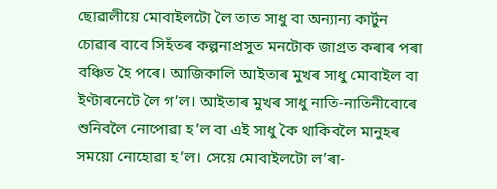ছোৱালীয়ে মোবাইলটো লৈ তাত সাধু বা অন্যান্য কাৰ্টুন চোৱাৰ বাবে সিহঁতৰ কল্পনাপ্ৰসুত মনটোক জাগ্ৰত কৰাৰ পৰা বঞ্চিত হৈ পৰে। আজিকালি আইতাৰ মুখৰ সাধু মোবাইল বা ইণ্টাৰনেটে লৈ গ’ল। আইতাৰ মুখৰ সাধু নাতি-নাতিনীবোৰে শুনিবলৈ নোপোৱা হ’ল বা এই সাধু কৈ থাকিবলৈ মানুহৰ সময়ো নোহোৱা হ’ল। সেয়ে মোবাইলটো ল’ৰা-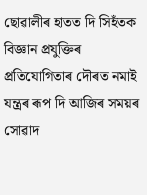ছোৱালীৰ হাতত দি সিহঁতক বিজ্ঞান প্ৰযুক্তিৰ প্ৰতিযোগিতাৰ দৌৰত নমাই যন্ত্ৰৰ ৰূপ দি আজিৰ সময়ৰ সোৱাদ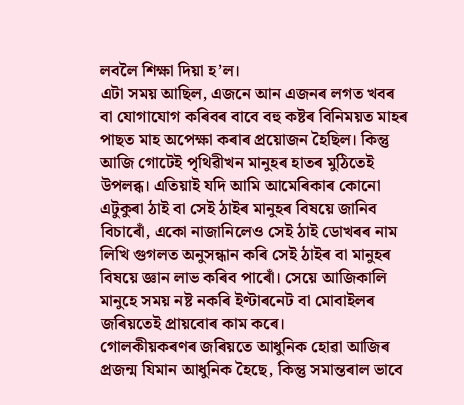লবলৈ শিক্ষা দিয়া হ’ল।
এটা সময় আছিল, এজনে আন এজনৰ লগত খবৰ বা যোগাযোগ কৰিবৰ বাবে বহু কষ্টৰ বিনিময়ত মাহৰ পাছত মাহ অপেক্ষা কৰাৰ প্ৰয়োজন হৈছিল। কিন্তু আজি গোটেই পৃথিৱীখন মানুহৰ হাতৰ মুঠিতেই উপলব্ধ। এতিয়াই যদি আমি আমেৰিকাৰ কোনো এটুকুৰা ঠাই বা সেই ঠাইৰ মানুহৰ বিষয়ে জানিব বিচাৰোঁ, একো নাজানিলেও সেই ঠাই ডোখৰৰ নাম লিখি গুগলত অনুসন্ধান কৰি সেই ঠাইৰ বা মানুহৰ বিষয়ে জ্ঞান লাভ কৰিব পাৰোঁ। সেয়ে আজিকালি মানুহে সময় নষ্ট নকৰি ইণ্টাৰনেট বা মোবাইলৰ জৰিয়তেই প্ৰায়বোৰ কাম কৰে।
গোলকীয়কৰণৰ জৰিয়তে আধুনিক হোৱা আজিৰ প্ৰজন্ম যিমান আধুনিক হৈছে, কিন্তু সমান্তৰাল ভাবে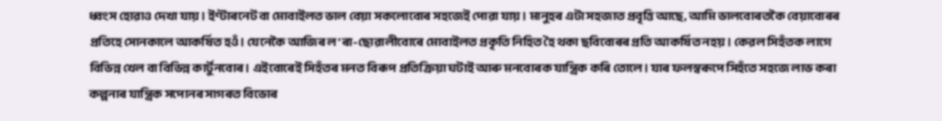ধ্বংস হোৱাও দেখা যায়। ইণ্টাৰনেট বা মোবাইলত ভাল বেয়া সকলোবোৰ সহজেই পোৱা যায়। মানুহৰ এটা সহজাত প্ৰবৃত্তি আছে, আমি ভালবোৰতকৈ বেয়াবোৰৰ প্ৰতিহে সোনকালে আকৰ্ষিত হওঁ। যেনেকৈ আজিৰ ল’ৰা-ছোৱালীবোৰে মোবাইলত প্ৰকৃতি নিহিত হৈ থকা ছবিবোৰৰ প্ৰতি আকৰ্ষিত নহয়। কেৱল সিহঁতক লাগে বিভিন্ন খেল বা বিভিন্ন কাৰ্টুনবোৰ। এইবোৰেই সিহঁতৰ মনত বিৰূপ প্ৰতিক্ৰিয়া ঘটাই আৰু মনবোৰক যান্ত্ৰিক কৰি তোলে। যাৰ ফলস্বৰূপে সিহঁতে সহজে লাভ কৰা কল্পনাৰ যান্ত্ৰিক সপোনৰ সাগৰত বিভোৰ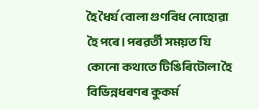হৈ ধৈৰ্য বোলা গুণবিধ নোহোৱা হৈ পৰে। পৰৱৰ্তী সময়ত যি কোনো কথাতে টিঙিৰিটোলা হৈ বিভিন্নধৰণৰ কুকৰ্ম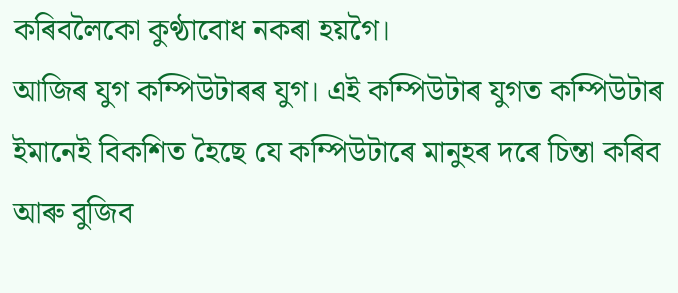কৰিবলৈকো কুণ্ঠাবোধ নকৰা হয়গৈ।
আজিৰ যুগ কম্পিউটাৰৰ যুগ। এই কম্পিউটাৰ যুগত কম্পিউটাৰ ইমানেই বিকশিত হৈছে যে কম্পিউটাৰে মানুহৰ দৰে চিন্তা কৰিব আৰু বুজিব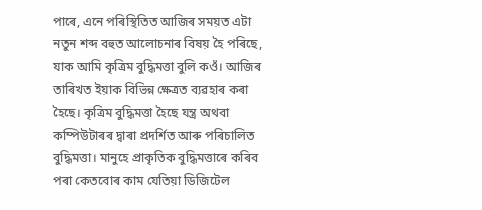পাৰে, এনে পৰিস্থিতিত আজিৰ সময়ত এটা নতুন শব্দ বহুত আলোচনাৰ বিষয় হৈ পৰিছে, যাক আমি কৃত্ৰিম বুদ্ধিমত্তা বুলি কওঁ। আজিৰ তাৰিখত ইয়াক বিভিন্ন ক্ষেত্ৰত ব্যৱহাৰ কৰা হৈছে। কৃত্ৰিম বুদ্ধিমত্তা হৈছে যন্ত্ৰ অথবা কম্পিউটাৰৰ দ্বাৰা প্ৰদৰ্শিত আৰু পৰিচালিত বুদ্ধিমত্তা। মানুহে প্ৰাকৃতিক বুদ্ধিমত্তাৰে কৰিব পৰা কেতবোৰ কাম যেতিয়া ডিজিটেল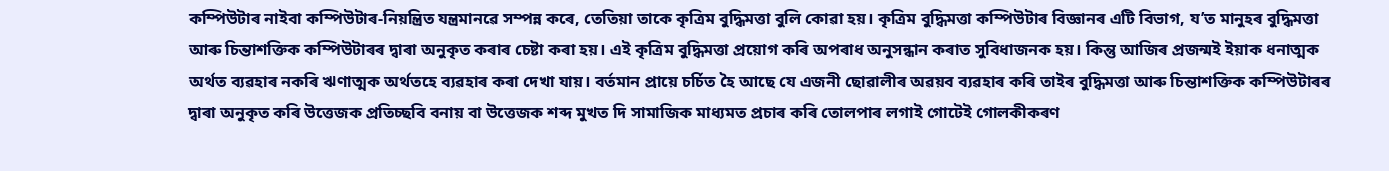কম্পিউটাৰ নাইবা কম্পিউটাৰ-নিয়ন্ত্ৰিত যন্ত্ৰমানৱে সম্পন্ন কৰে, তেতিয়া তাকে কৃত্ৰিম বুদ্ধিমত্তা বুলি কোৱা হয়। কৃত্ৰিম বুদ্ধিমত্তা কম্পিউটাৰ বিজ্ঞানৰ এটি বিভাগ, য’ত মানুহৰ বুদ্ধিমত্তা আৰু চিন্তাশক্তিক কম্পিউটাৰৰ দ্বাৰা অনুকৃত কৰাৰ চেষ্টা কৰা হয়। এই কৃত্ৰিম বুদ্ধিমত্তা প্ৰয়োগ কৰি অপৰাধ অনুসন্ধান কৰাত সুবিধাজনক হয়। কিন্তু আজিৰ প্ৰজন্মই ইয়াক ধনাত্মক অৰ্থত ব্যৱহাৰ নকৰি ঋণাত্মক অৰ্থতহে ব্যৱহাৰ কৰা দেখা যায়। বৰ্তমান প্ৰায়ে চৰ্চিত হৈ আছে যে এজনী ছোৱালীৰ অৱয়ব ব্যৱহাৰ কৰি তাইৰ বুদ্ধিমত্তা আৰু চিন্তাশক্তিক কম্পিউটাৰৰ দ্বাৰা অনুকৃত কৰি উত্তেজক প্ৰতিচ্ছবি বনায় বা উত্তেজক শব্দ মুখত দি সামাজিক মাধ্যমত প্ৰচাৰ কৰি তোলপাৰ লগাই গোটেই গোলকীকৰণ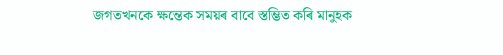জগতখনকে ক্ষন্তেক সময়ৰ বাবে স্তম্ভিত কৰি মানুহক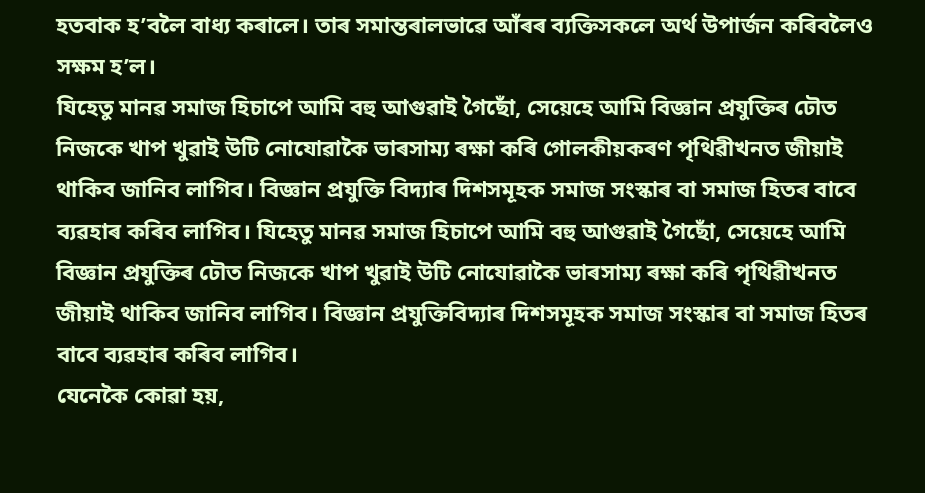হতবাক হ’বলৈ বাধ্য কৰালে। তাৰ সমান্তৰালভাৱে আঁৰৰ ব্যক্তিসকলে অৰ্থ উপাৰ্জন কৰিবলৈও সক্ষম হ’ল।
যিহেতু মানৱ সমাজ হিচাপে আমি বহু আগুৱাই গৈছোঁ, সেয়েহে আমি বিজ্ঞান প্ৰযুক্তিৰ ঢৌত নিজকে খাপ খুৱাই উটি নোযোৱাকৈ ভাৰসাম্য ৰক্ষা কৰি গোলকীয়কৰণ পৃথিৱীখনত জীয়াই থাকিব জানিব লাগিব। বিজ্ঞান প্ৰযুক্তি বিদ্যাৰ দিশসমূহক সমাজ সংস্কাৰ বা সমাজ হিতৰ বাবে ব্যৱহাৰ কৰিব লাগিব। যিহেতু মানৱ সমাজ হিচাপে আমি বহু আগুৱাই গৈছোঁ, সেয়েহে আমি বিজ্ঞান প্ৰযুক্তিৰ ঢৌত নিজকে খাপ খুৱাই উটি নোযোৱাকৈ ভাৰসাম্য ৰক্ষা কৰি পৃথিৱীখনত জীয়াই থাকিব জানিব লাগিব। বিজ্ঞান প্ৰযুক্তিবিদ্যাৰ দিশসমূহক সমাজ সংস্কাৰ বা সমাজ হিতৰ বাবে ব্যৱহাৰ কৰিব লাগিব।
যেনেকৈ কোৱা হয়,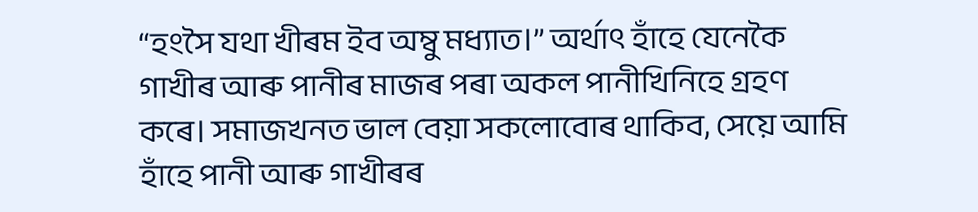“হংসৈ যথা খীৰম ইব অম্বু মধ্যাত।” অৰ্থাৎ হাঁহে যেনেকৈ গাখীৰ আৰু পানীৰ মাজৰ পৰা অকল পানীখিনিহে গ্ৰহণ কৰে। সমাজখনত ভাল বেয়া সকলোবোৰ থাকিব, সেয়ে আমি হাঁহে পানী আৰু গাখীৰৰ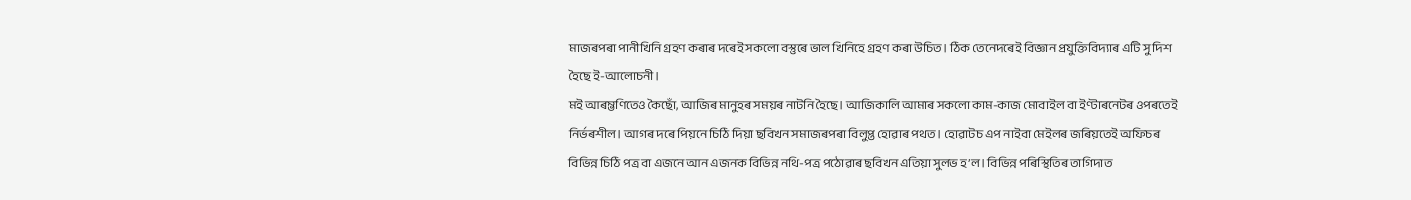মাজৰপৰা পানীখিনি গ্ৰহণ কৰাৰ দৰেই সকলো বস্তুৰে ভাল খিনিহে গ্ৰহণ কৰা উচিত। ঠিক তেনেদৰেই বিজ্ঞান প্ৰযুক্তিবিদ্যাৰ এটি সু দিশ হৈছে ই-আলোচনী।
মই আৰম্ভণিতেও কৈছোঁ, আজিৰ মানুহৰ সময়ৰ নাটনি হৈছে। আজিকালি আমাৰ সকলো কাম-কাজ মোবাইল বা ইণ্টাৰনেটৰ ওপৰতেই নিৰ্ভৰশীল। আগৰ দৰে পিয়নে চিঠি দিয়া ছবিখন সমাজৰপৰা বিলুপ্ত হোৱাৰ পথত। হোৱাটচ এপ নাইবা মেইলৰ জৰিয়তেই অফিচৰ বিভিন্ন চিঠি পত্ৰ বা এজনে আন এজনক বিভিন্ন নথি-পত্ৰ পঠোৱাৰ ছবিখন এতিয়া সুলভ হ’ল। বিভিন্ন পৰিস্থিতিৰ তাগিদাত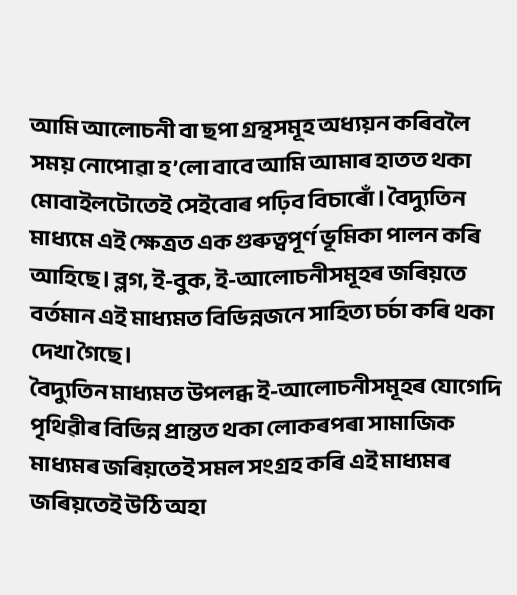আমি আলোচনী বা ছপা গ্ৰন্থসমূহ অধ্যয়ন কৰিবলৈ সময় নোপোৱা হ’লো বাবে আমি আমাৰ হাতত থকা মোবাইলটোতেই সেইবোৰ পঢ়িব বিচাৰোঁ। বৈদ্যুতিন মাধ্যমে এই ক্ষেত্ৰত এক গুৰুত্বপূৰ্ণ ভূমিকা পালন কৰি আহিছে। ব্লগ, ই-বুক, ই-আলোচনীসমূহৰ জৰিয়তে বৰ্তমান এই মাধ্যমত বিভিন্নজনে সাহিত্য চৰ্চা কৰি থকা দেখা গৈছে।
বৈদ্যুতিন মাধ্যমত উপলব্ধ ই-আলোচনীসমূহৰ যোগেদি পৃথিৱীৰ বিভিন্ন প্ৰান্তত থকা লোকৰপৰা সামাজিক মাধ্যমৰ জৰিয়তেই সমল সংগ্ৰহ কৰি এই মাধ্যমৰ জৰিয়তেই উঠি অহা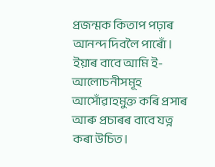প্ৰজন্মক কিতাপ পঢ়াৰ আনন্দ দিবলৈ পাৰোঁ। ইয়াৰ বাবে আমি ই-আলোচনীসমূহ আসোঁৱাহমুক্ত কৰি প্ৰসাৰ আৰু প্ৰচাৰৰ বাবে যত্ন কৰা উচিত।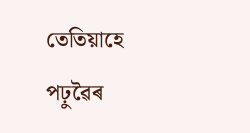তেতিয়াহে পঢ়ুৱৈৰ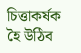চিত্তাকৰ্ষক হৈ উঠিব